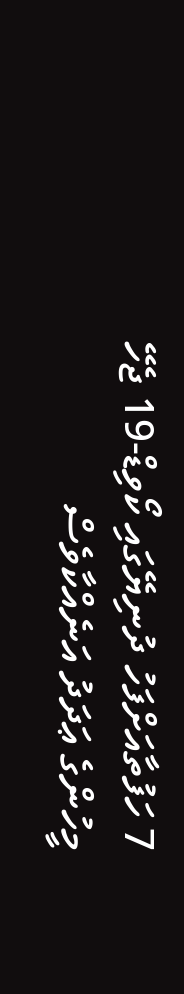7 ހަފުތާއަށްފަހު ދުނިޔޭގައި ކޯވިޑް-19 ޖެހޭ މީހުންގެ ޢަދަދު އަނެއްކާވެސް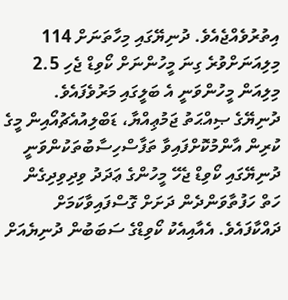އިތުރުވެއްޖެއެވެ. ދުނިޔޭގައި މިހާތަނަށް 114 މިލިއަނަށްވުރެ ގިނަ މީހުންނަށް ކޯވިޑް ޖެހި 2.5 މިލިއަން މީހުންވަނީ އެ ބަލީގައި މަރުވެފައެވެ.
ދުނިޔޭގެ ޞިއްޙަތު ޖަމުޢިއްޔާ، ޑަބްލިއުއެޗުއޯއިން މީގެ ކުރިން އާންމުކޮށްފައިވާ ތަފާސްހިސާބުތަކުންވަނީ ދުނިޔޭގައި ކޯވިޑް ޖެހޭ މީހުންގެ ޢަދަދު ވިދިވިދިގެން ހަތް ހަފުތާވަންދެން ދަށަށް ގޮސްފައިވާކަމަށް ދައްކާފައެވެ. އެއާއިއެކު ކޯވިޑްގެ ސަބަބުން ދުނިޔެއަށް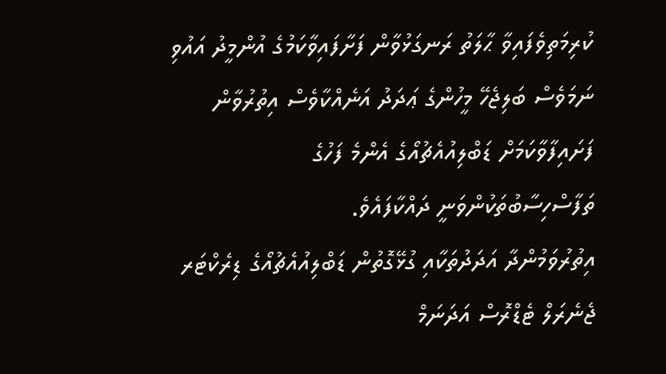ކުރިމަތިވެފައިވާ ޙާލަތު ރަނގަޅުވާން ފަށާފައިވާކަމުގެ އުންމީދު އައުވި ނަމަވެސް ބަލިޖެހޭ މީހުންގެ ޢަދަދު އަނެއްކާވެސް އިތުރުވާން ފަށައިފާވާކަމަށް ޑަބްލިއުއެޗުއޯގެ އެންމެ ފަހުގެ ތަފާސްހިސާބުތަކުންވަނީ ދައްކާފައެވެ.
އިތުރުވަމުންދާ އަދަދުތަކާއި ގުޅޭގޮތުން ޑަބްލިއުއެޗުއޯގެ ޑިރެކްޓަރ ޖެނެރަލް ޓެޑްރޮސް އަދަނަމް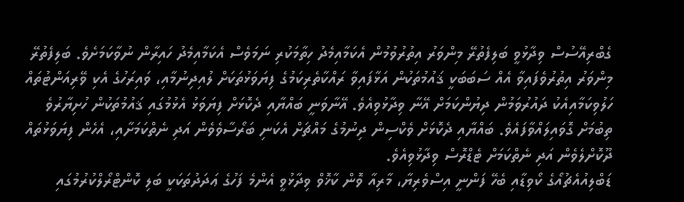ގެބްރިއޭސުސް ވިދާޅުވީ ބަލިފެތުރޭ މިންވަރު އިތުރުވުމުން އެކަމާއިމެދު ހިތާމަކުރި ނަމަވެސް އެކަމާއިމެދު ހައިރާން ނުވާކަމަށެވެ. ބަލިފެތުރޭ މިންވަރު އިތުރުވެފައިވާ އެއް ސަބަބަކީ ޤައުމުތަކުން އަޅާފައިވާ ރައްކާތެރިކަމުގެ ފިޔަވަޅުތަކަށް ލުއިދިނުމާއި، ވައިރަހުގެ އެކި ވޭރިއަންޓުތައް ހަލުވިކަމާއިއެކު ދައުރުވަމުން ދިޔުންކަމަށް އޭނާ ވިދާޅުވިއެވެ. އޭނާވަނީ ބައްޔާއި ދެކޮޅަށް ފިޔަވަޅު އެޅުމުގައި ޤައުމުތަކުން ހުށިޔާރުވެ ތިބުމަށް ގޮވައިލައްވާފައެވެ. ބައްޔާއި ދެކޮޅަށް ވެކްސިން ދިނުމުގެ މައްޗަށް އެކަނި ބަރޯސާވެވެން އަދި ނެތްކަމަށާއި، އެހެން ފިޔަވަޅުތައް ދޫކޮށްލެވެން އަދި ނެތްކަމަށް ޓެޑްރޮސް ވިދާޅުވިއެވެ.
ޑަބްލިއުއެޗުއޯގެ ކޯވިޑާއި ބެހޭ ފަންނީ އިސްވެރިޔާ، މާރިއާ ވޮން ކާޚޮވް ވިދާޅުވީ އެންމެ ފަހުގެ ޢަދަދުތަކަކީ ބަލި ކޮންޓްރޯލްކުރުމުގައި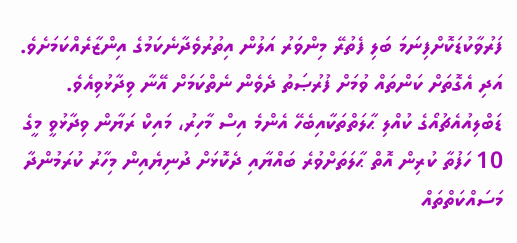ފަރުވާކުޑަކޮށްފިނަމަ ބަލި ފެތުރޭ މިންވަރު އަލުން އިތުރުވެދާނެކަމުގެ އިންޒާރެއްކަމަށެވެ. އަދި އެގޮތަށް ކަންތައް ވުމަށް ފުރުޞަތު ދެވެން ނެތްކަމަށް އޭނާ ވިދާޅުވިއެވެ.
ޑަބްލިއުއެޗުއޯގެ ކުއްލި ޙާލަތްތަކާއިބެހޭ އެންމެ އިސް މާހިރު، މައިކް ރަޔާން ވިދާޅުވީ މީގެ 10 ހަފުތާ ކުރިން އޮތް ޙާލަތަށްވުރެ ބައްޔާއި ދެކޮޅަށް ދުނިޔެއިން މިހާރު ކުރަމުންދާ މަސައްކަތްތައް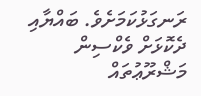ރަނގަޅުކަމަށެވެ. ބައްޔާއި ދެކޮޅަށް ވެކްސިން މަޝްރޫޢުތައް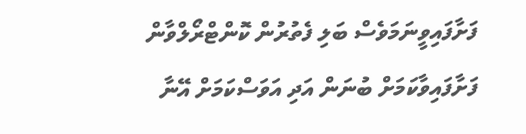ފަށާފައިވީނަމަވެސް ބަލި ފެތުރުން ކޮންޓްރޯލްވާން ފަށާފައިވާކަމަށް ބުނަން އަދި އަވަސްކަމަށް އޭނާ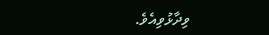ވިދާޅުވިއެވެ.